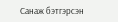Санаж бэтгэрсэн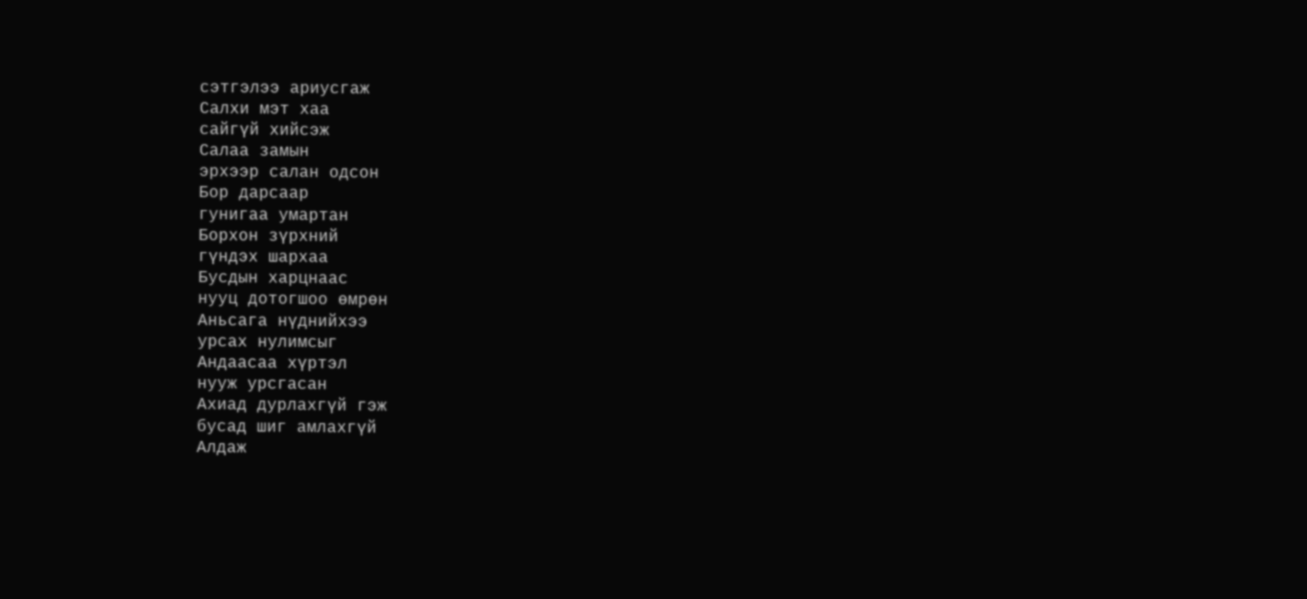сэтгэлээ ариусгаж
Салхи мэт хаа
сайгүй хийсэж
Салаа замын
эрхээр салан одсон
Бор дарсаар
гунигаа умартан
Борхон зүрхний
гүндэх шархаа
Бусдын харцнаас
нууц дотогшоо өмрөн
Аньсага нүднийхээ
урсах нулимсыг
Андаасаа хүртэл
нууж урсгасан
Ахиад дурлахгүй гэж
бусад шиг амлахгүй
Алдаж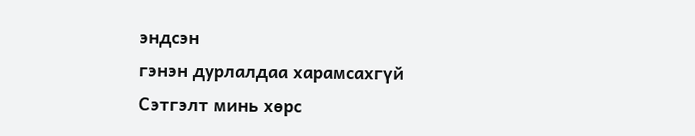эндсэн
гэнэн дурлалдаа харамсахгүй
Сэтгэлт минь хөрс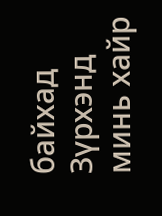байхад
Зүрхэнд минь хайр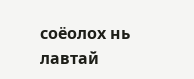соёолох нь лавтай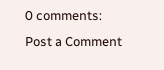0 comments:
Post a Comment